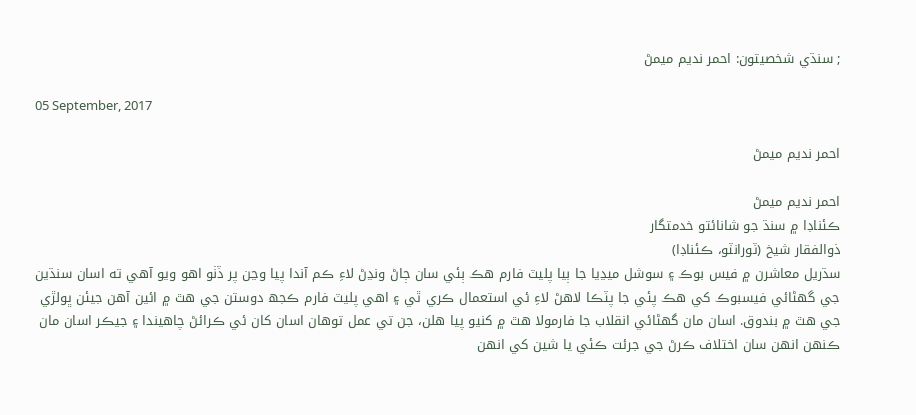; سنڌي شخصيتون: احمر نديم ميمڻ

05 September, 2017

احمر نديم ميمڻ

احمر نديم ميمڻ
ڪئناڊا ۾ سنڌ جو شانائتو خدمتگار
ذوالفقار شيخ (ٽورانٽو، ڪئناڊا)
سڌريل معاشرن ۾ فيس بوڪ ۽ سوشل ميڍيا جا ٻيا پليٽ فارم هڪ ٻئي سان ڄاڻ ونڍڻ لاءِ ڪم آندا پيا وڃن پر ڏٺو اهو ويو آهي ته اسان سنڌين جي گھڻائي فيسبوڪ کي هڪ پئي جا پٽڪا لاهڻ لاءِ ئي استعمال ڪري ٿي ۽ اهي پليٽ فارم ڪجھ دوستن جي هٿ ۾ ائين آهن جيئن ڀولڙي جي هٿ ۾ بندوق. اسان مان گھڻائي انقلاب جا فارمولا هٿ ۾ کنيو پيا هلن، جن تي عمل توهان اسان کان ئي ڪرائڻ چاهيندا ۽ جيڪر اسان مان ڪنهن انهن سان اختلاف ڪرڻ جي جرئت ڪئي يا شين کي انهن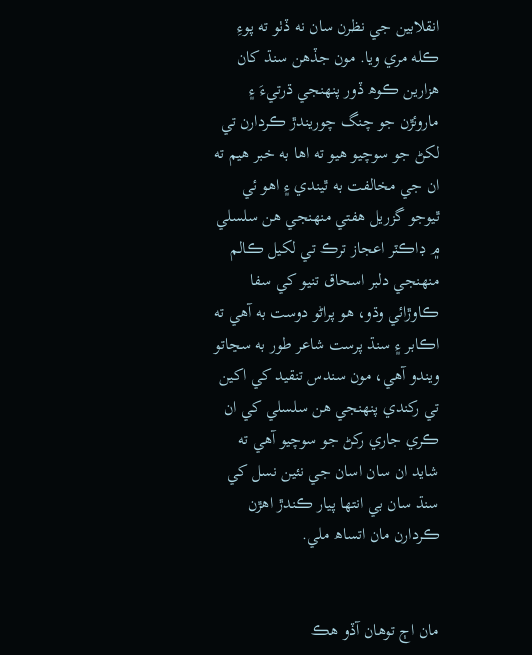انقلابين جي نظرن سان نه ڏٺو ته پوءِ ڪله مري ويا. مون جڏهن سنڌ کان هزارين ڪوھ ڏور پنهنجي ڌرتيءَ ۽ ماروئڙن جو چنگ چوريندڙ ڪردارن تي لکڻ جو سوچيو هيو ته اها به خبر هيم ته ان جي مخالفت به ٿيندي ۽ اهو ئي ٿيوجو گزريل هفتي منهنجي هن سلسلي ۾ ڊاڪٽر اعجاز ترڪ تي لکيل ڪالم منهنجي دلبر اسحاق تنيو کي سفا ڪاوڙائي وڌو، هو پراڻو دوست به آهي ته اڪابر ۽ سنڌ پرست شاعر طور به سڃاتو ويندو آهي، مون سندس تنقيد کي اکين تي رکندي پنهنجي هن سلسلي کي ان ڪري جاري رکڻ جو سوچيو آهي ته شايد ان سان اسان جي نئين نسل کي سنڌ سان بي انتها پيار ڪندڙ اهڙن ڪردارن مان اتساھ ملي.


مان اڄ توهان آڏو هڪ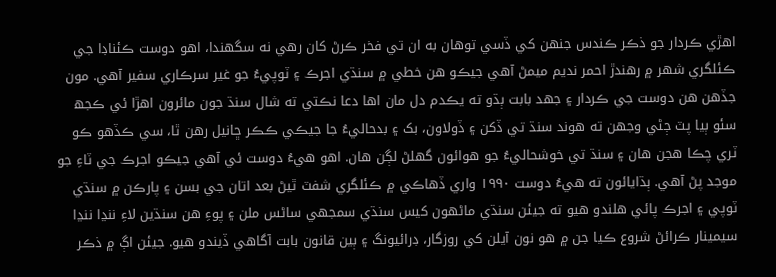اهڙي ڪردار جو ذڪر ڪندس جنهن کي ڏسي توهان به ان تي فخر ڪرڻ کان رهي نه سگھندا، اهو دوست ڪئناڊا جي ڪئلگري شهر ۾ رهندڙ احمر نديم ميمڻ آهي جيڪو هن خطي ۾ سنڌي اجرڪ ۽ ٽوپيءُ جو غير سرڪاري سفير آهي. مون جڏهن هن دوست جي ڪردار ۽ جهد بابت ٻڌو ته يڪدم دل مان اها دعا نڪتي ته شال سنڌ جون مائرون اهڙا ئي ڪجھ سئو ٻيا پٽ ڄڻي وجھن ته هوند سنڌ تي ڏکن ۽ ڏولاون، بک ۽ بدحاليءُ جا جيڪي ڪڪر ڇانيل رهن ٿا، سي ڪڏهو ڪو ٽري چڪا هجن هان ۽ سنڌ تي خوشحاليءُ جو هوائون گھلڻ لڳن هان. اهو هيءُ دوست ئي آهي جيڪو اجرڪ جي ٽاءِ جو موجد پڻ آهي. ٻڌايائون ته هيءُ دوست ۱۹۹۰ واري ڏهاڪي ۾ ڪئلگري شفٽ ٿيڻ بعد اتان جي بسن ۽ پارڪن ۾ سنڌي ٽوپي ۽ اجرڪ پائي هلندو هيو ته جيئن سنڌي ماڻهون کيس سنڌي سمجھي ساڻس ملن ۽ پوءِ هن سنڌين لاءِ ننڍا ننڍا سيمينار ڪرائڻ شروع ڪيا جن ۾ هو نون آيلن کي روزگار، ڊرائيونگ ۽ ٻين قانون بابت آگاهي ڏيندو هيو. جيئن اڳ ۾ ذڪر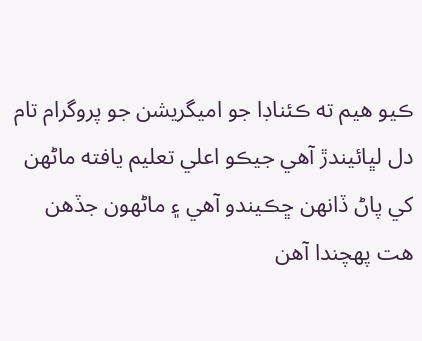ڪيو هيم ته ڪئناڊا جو اميگريشن جو پروگرام تام دل لڀائيندڙ آهي جيڪو اعلي تعليم يافته ماڻهن کي پاڻ ڏانهن ڇڪيندو آهي ۽ ماڻهون جڏهن هت پهچندا آهن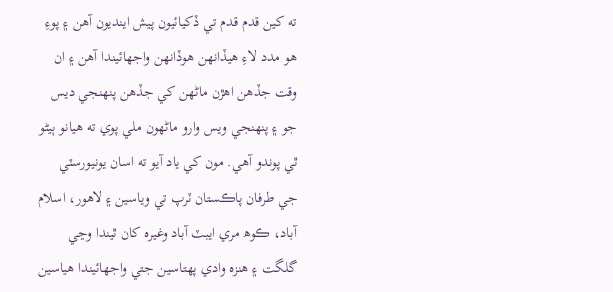ته کين قدم قدم تي ڏکيائيون پيش اينديون آهن ۽ پوءِ هو مدد لاءِ هيڏانهن هوڏانهن واجھائيندا آهن ۽ ان وقت جڏهن اهڙن ماڻهن کي جڏهن پنهنجي ديس جو ۽ پنهنجي ويس وارو ماڻهون ملي پوي ته هيانو ٻيڻو ٿي پوندو آهي. مون کي ياد آيو ته اسان يونيورسٽي جي طرفان پاڪستان ٽرپ تي وياسين ۽ لاهور، اسلام آباد، ڪوھ مري ايبٽ آباد وغيره کان ٿيندا وڃي گلگت ۽ هنزه وادي پهتاسين جتي واجھائيندا هياسين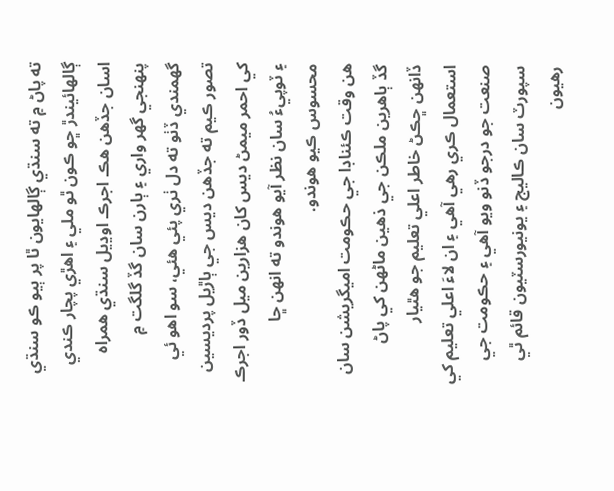ته پاڻ ۾ ته سنڌي ڳالهايون ٿا پر ٻيو ڪو سنڌي ڳالهائيندڙ ڇو ڪون ٿو ملي ۽ اهڙي پچار ڪندي اسان جڏهن هڪ اجرڪ اوڍيل سنڌي همراه پنهنجي گھر واري ۽ ٻارن سان گڏ گلگت ۾ گھمندي ڏٺو ته دل ٺري پئي هئي، سو اهو ئي تصور ڪيم ته جڏهن ديس جي ٻاڙيل پرديسين کي احمر ميمڻ ديس کان هزارين ميل ڏور اجرڪ ۽ ٽوپيءُ سان نظر آيو هوندو ته انهن ڇا محسوس ڪيو هوندو.
هن وقت ڪئناڊا جي حڪومت اميگريشن سان گڏ ٻاهرين ملڪن جي ذهين ماڻهن کي پاڻ ڏانهن ڇڪڻ خاطر اعلي تعليم جو هٿيار استعمال ڪري رهي آهي ۽ ان لاءَ اعلي تعليم کي صنعت جو درجو ڏنو ويو آهي ۽ حڪومت جي سپورٽ سان ڪاليج ۽ يونيورسٽيون قائم ٿي رهيون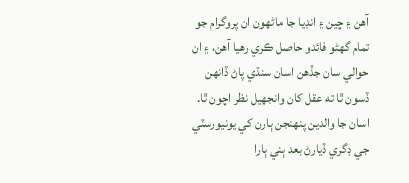آهن ۽ چين ۽ انڊيا جا ماڻهون ان پروگرام جو تمام گھڻو فائدو حاصل ڪري رهيا آهن، ۽ ان حوالي سان جڏهن اسان سنڌي پاڻ ڏانهن ڏسون ٿا ته عقل کان وانجھيل نظر اچون ٿا. اسان جا والدين پنهنجن ٻارن کي يونيورسٽي جي ڊگري ڏيارڻ بعد ٻني ٻارا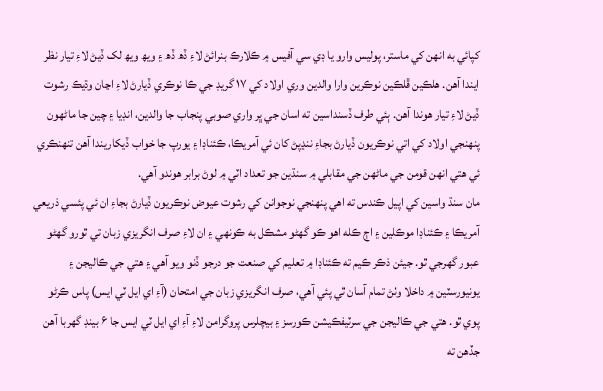کپائي به انهن کي ماستر، پوليس وارو يا ڊي سي آفيس ۾ ڪلارڪ بنرائڻ لاءِ ڏھ ڏھ ۽ ويھ ويھ لک ڏيڻ لاءِ تيار نظر ايندا آهن. هلڪين ڦلڪين نوڪرين وارا والدين وري اولاد کي ۱۷ گريڊ جي ڪا نوڪري ڏيارڻ لاءِ اڃان وڌيڪ رشوت ڏيڻ لاءِ تيار هوندا آهن. ٻئي طرف ڏسنداسين ته اسان جي ڀر واري صوبي پنجاب جا والدين، انڊيا ۽ چين جا ماڻهون پنهنجي اولاد کي اتي نوڪريون ڏيارڻ بجاءِ ننڍپڻ کان ئي آمريڪا، ڪئناڊا ۽ يورپ جا خواب ڏيکاريندا آهن تنهنڪري ئي هتي انهن قومن جي ماڻهن جي مقابلي ۾ سنڌين جو تعداد اٽي ۾ لوڻ برابر هوندو آهي.
مان سنڌ واسين کي اپيل ڪندس ته اهي پنهنجي نوجوانن کي رشوت عيوض نوڪريون ڏيارڻ بجاءِ ان ئي پئسي ذريعي آمريڪا ۽ ڪئناڊا موڪلين ۽ اڄ ڪله اهو ڪو گھڻو مشڪل به ڪونهي ۽ ان لاءِ صرف انگريزي زبان تي ٿورو گھڻو عبور گھرجي ٿو. جيئن ذڪر ڪيم ته ڪئناڊا ۾ تعليم کي صنعت جو درجو ڏنو ويو آهي ۽ هتي جي ڪاليجن ۽ يونيورسٽين ۾ داخلا وٺڻ تمام آسان ٿي پئي آهي، صرف انگريزي زبان جي امتحان (آءِ اي ايل ٽي ايس) پاس ڪرڻو پوي ٿو. هتي جي ڪاليجن جي سرٽيفڪيشن ڪورسز ۽ بيچلرس پروگرامن لاءِ آءِ اي ايل ٽي ايس جا ۶ بينڊ گھربا آهن جڏهن ته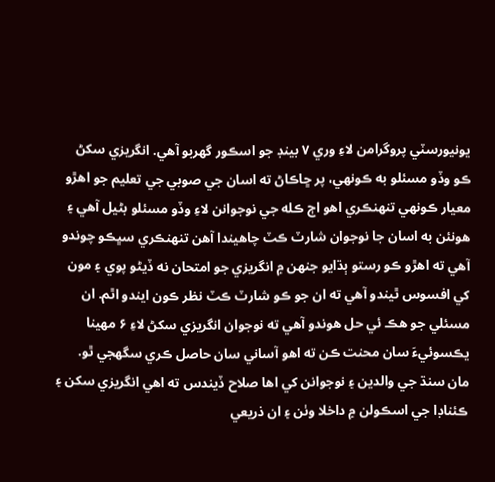يونيورسٽي پروگرامن لاءِ وري ۷ بينڊ جو اسڪور گھربو آهي. انگريزي سکڻ ڪو وڏو مسئلو به ڪونهي، پر ڇاڪاڻ ته اسان جي صوبي جي تعليم جو اهڙو معيار ڪونهي تنهنڪري اهو اڄ ڪله جي نوجوانن لاءِ وڏو مسئلو بڻيل آهي ۽ هونئن به اسان جا نوجوان شارٽ ڪٽ چاهيندا آهن تنهنڪري سڀڪو چوندو آهي ته اهڙو ڪو رستو ٻڌايو جنهن ۾ انگريزي جو امتحان نه ڏيڻو پوي ۽ مون کي افسوس ٿيندو آهي ته ان جو ڪو شارٽ ڪٽ نظر ڪون ايندو اٿم. ان مسئلي جو هڪ ئي حل هوندو آهي ته نوجوان انگريزي سکڻ لاءِ ۶ مهينا يڪسوئيءَ سان محنت ڪن ته اهو آساني سان حاصل ڪري سگھجي ٿو. مان سنڌ جي والدين ۽ نوجوانن کي اها صلاح ڏيندس ته اهي انگريزي سکن ۽ ڪئناڊا جي اسڪولن ۾ داخلا وٺن ۽ ان ذريعي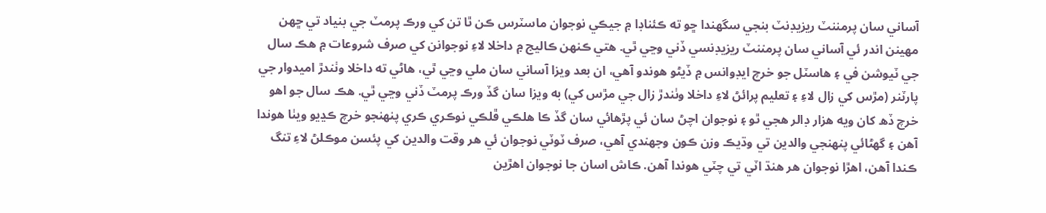آساني سان پرمننٽ ريزيڊنٽ بنجي سگھندا ڇو ته ڪئناڊا ۾ جيڪي نوجوان ماسٽرس ڪن ٿا تن کي ورڪ پرمٽ جي بنياد تي ڇهن مهينن اندر ئي آساني سان پرمننٽ ريزيڊنسي ڏني وڃي ٿي. هتي ڪنهن ڪاليج ۾ داخلا لاءِ نوجوانن کي صرف شروعات ۾ هڪ سال جي ٽيوشن في ۽ هاسٽل جو خرچ ايڊوانس ۾ ڏيڻو هوندو آهي، ان بعد ويزا آساني سان ملي وڃي ٿي، هاڻي ته داخلا وٺندڙ اميدوار جي پارٽنر (مڙس کي زال لاءِ ۽ تعليم پرائڻ لاءِ داخلا وٺندڙ زال جي مڙس کي) به ويزا سان گڏ ورڪ پرمٽ ڏني وڃي ٿي. هڪ سال جو اهو خرچ ڏھ کان ويه هزار ڊالر هجي ٿو ۽ نوجوان اچڻ سان ئي پڙهائي سان گڏ ڪا هلڪي ڦلڪي نوڪري ڪري پنهنجو خرچ ڪڍيو ويٺا هوندا آهن ۽ گھڻائي پنهنجي والدين تي وڌيڪ وزن ڪون وجھندي آهي، صرف ٽوٽي نوجوان ئي هر وقت والدين کي پئسن موڪلڻ لاءِ تنگ ڪندا آهن، اهڙا نوجوان هر هنڌ اٽي تي چٽي هوندا آهن. ڪاش اسان جا نوجوان اهڙين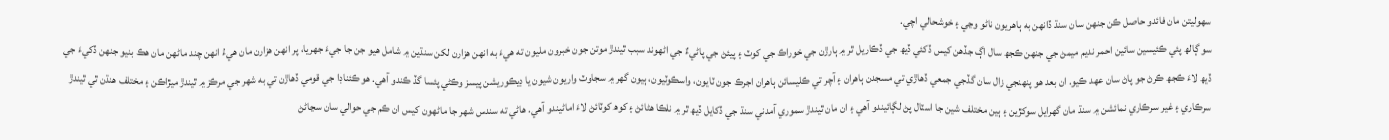سهوليتن مان فائدو حاصل ڪن جنهن سان سنڌ ڏانهن به ٻاهريون ناڻو وڃي ۽ خوشحالي اچي.
سو ڳالھ پئي ڪئيسين سائين احمر نديم ميمڻ جي جنهن ڪجھ سال اڳ جڏهن کيس ڏکئي ڏيھ جي ڏڪاريل ٿر ۾ ٻارڙن جي خوراڪ جي کوٽ ۽ پيئڻ جي پاڻيءٌ جي اڻهوند سبب ٿيندڙ موتن جون خبرون مليون ته هيءَ به انهن هزارن لکن سنڌين ۾ شامل هيو جن جا جيءَ جھريا، پر انهن هزارن مان هيءُ انهن چند ماڻهن مان هڪ بنيو جنهن ڏکيءَ جي ڏيھ لاءَ ڪجھ ڪرڻ جو پاڻ سان عهد ڪيو. ان بعد هو پنهنجي زال سان گڏجي جمعي ڏهاڙي تي مسجدن ٻاهران ۽ آچر تي ڪليسائن ٻاهران اجرڪ جون ٽايون، واسڪوٽيون، ٻيون گھر ۾ سجاوٽ واريون شيون يا ڊيڪوريشن پيسز وڪڻي پئسا گڏ ڪندو آهي. هو ڪئناڊا جي قومي ڏهاڙن تي به شهر جي مرڪز ۾ ٿيندڙ ميڙاڪن ۽ مختلف هنڌن ٿي ٿيندڙ سرڪاري ۽ غير سرڪاري نمائشن ۾ سنڌ مان گھرايل سوکڙين ۽ ٻين مختلف شين جا اسٽال پڻ لڳائيندو آهي ۽ ان مان ٿيندڙ سموري آمدني سنڌ جي ڏکايل ڏيھ ٿر ۾ نلڪا هڻائڻ ۽ کوھ کوٽائڻ لاءَ اماڻيندو آهي. هاڻي ته سندس شهر جا ماڻهون کيس ان ڪم جي حوالي سان سڃاڻڻ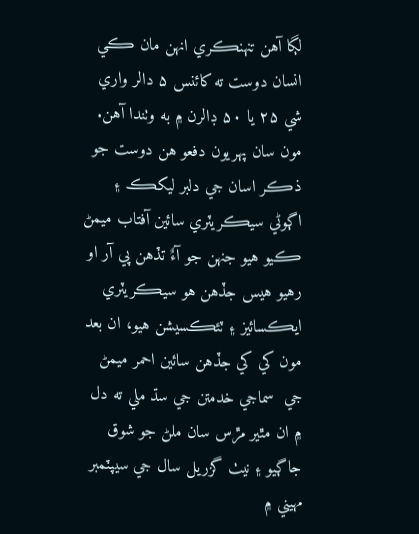لڳا آهن تنهنڪري انهن مان ڪي انسان دوست ته کائنس ۵ دالر واري شي ۲۵ يا ۵۰ ڊالرن ۾ به وٺندا آهن. مون سان پهريون دفعو هن دوست جو ذڪر اسان جي دلبر ليکڪ ۽ اڳوڻي سيڪريٽري سائين آفتاب ميمڻ ڪيو هيو جنهن جو آءٌ تڏهن پي آر او رهيو هيس جڏهن هو سيڪريٽري ايڪسائيز ۽ ٽئڪسيشن هيو، ان بعد مون کي کي جڏهن سائين احمر ميمڻ جي  سماجي خدمتن جي سڌ ملي ته دل ۾ ان مٿير مڙس سان ملڻ جو شوق جاڳيو ۽ نيٺ گزريل سال جي سيپٽمبر مهيني ۾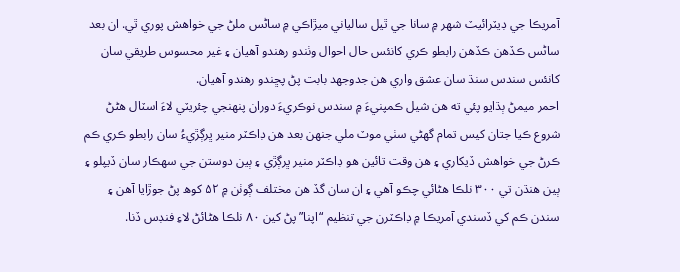آمريڪا جي ڊيٽرائيٽ شهر ۾ سانا جي ٿيل سالياني ميڙاڪي ۾ ساڻس ملڻ جي خواهش پوري ٿي. ان بعد ساڻس ڪڏهن ڪڏهن رابطو ڪري کانئس حال احوال وٺندو رهندو آهيان ۽ غير محسوس طريقي سان کانئس سندس سنڌ سان عشق واري هن جدوجهد بابت پڻ پڇندو رهندو آهيان.
احمر ميمڻ ٻڌايو پئي ته هن شيل ڪمپنيءَ ۾ سندس نوڪريءَ دوران پنهنجي چئريٽي لاءَ اسٽال هڻڻ شروع ڪيا جتان کيس تمام گھڻي سٺي موٽ ملي جنهن بعد هن ڊاڪٽر منير ڀرڳڙيءُ سان رابطو ڪري ڪم ڪرڻ جي خواهش ڏيکاري ۽ هن وقت تائين هو ڊاڪٽر منير ڀرڳڙي ۽ ٻين دوستن جي سهڪار سان ڏيپلو ۽ ٻين هنڌن تي ۳۰۰ نلڪا هڻائي چڪو آهي ۽ ان سان گڏ هن مختلف ڳوٺن ۾ ۵۲ کوھ پڻ جوڙايا آهن ۽ سندن ڪم کي ڏسندي آمريڪا ۾ ڊاڪٽرن جي تنظيم “اپنا” پڻ کين ۸۰ نلڪا هڻائڻ لاءِ فنڊس ڏنا.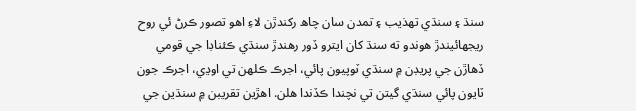سنڌ ۽ سنڌي تهذيب ۽ تمدن سان چاھ رکندڙن لاءِ اهو تصور ڪرڻ ئي روح ريجھائيندڙ هوندو ته سنڌ کان ايترو ڏور رهندڙ سنڌي ڪئناڊا جي قومي ڏهاڙن جي پريڊن ۾ سنڌي ٽوپيون پائي، اجرڪ ڪلهن تي اوڍي، اجرڪ جون ٽايون پائي سنڌي گيتن تي نچندا ڪڏندا هلن. اهڙين تقريبن ۾ سنڌين جي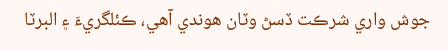جوش واري شرڪت ڏسڻ وٽان هوندي آهي، ڪئلگريءَ ۽ البرٽا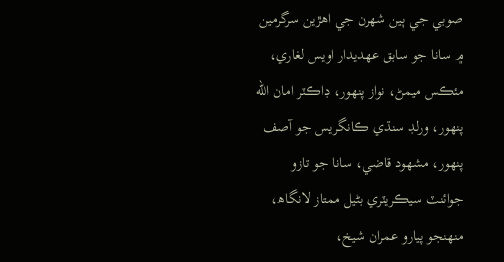صوبي جي ٻين شهرن جي اهڙين سرگرمين ۾ سانا جو سابق عهديدار اويس لغاري، مئڪس ميمڻ، نواز پنهور، ڊاڪٽر امان الله پنهور، ورلڊ سنڌي ڪانگريس جو آصف پنهور، مشهود قاضي، سانا جو تازو جوائنٽ سيڪريٽري بڻيل ممتاز لانگاھ، منهنجو پيارو عمران شيخ،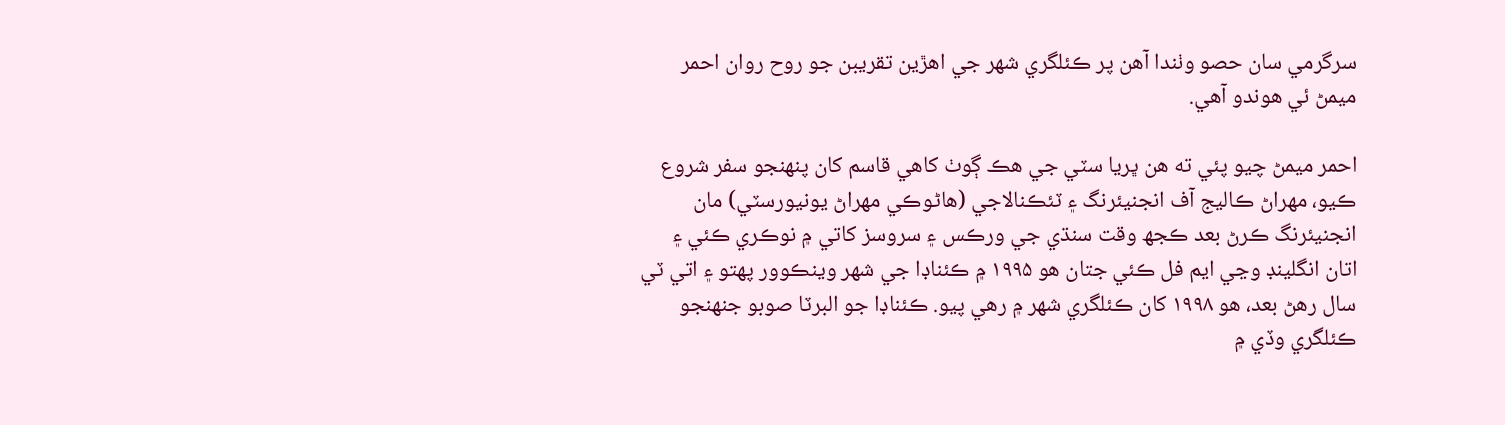سرگرمي سان حصو وٺندا آهن پر ڪئلگري شهر جي اهڙين تقريبن جو روح روان احمر ميمڻ ئي هوندو آهي.

احمر ميمڻ چيو پئي ته هن ڀريا سٽي جي هڪ ڳوٺ کاهي قاسم کان پنهنجو سفر شروع ڪيو، مهراڻ ڪاليج آف انجنيئرنگ ۽ ٽئڪنالاجي (هاڻوڪي مهراڻ يونيورسٽي) مان انجنيئرنگ ڪرڻ بعد ڪجھ وقت سنڌي جي ورڪس ۽ سروسز کاتي ۾ نوڪري ڪئي ۽ اتان انگلينڊ وڃي ايم فل ڪئي جتان هو ۱۹۹۵ ۾ ڪئناڊا جي شهر وينڪوور پهتو ۽ اتي ٽي سال رهڻ بعد، هو ۱۹۹۸ کان ڪئلگري شهر ۾ رهي پيو. ڪئناڊا جو البرٽا صوبو جنهنجو ڪئلگري وڏي ۾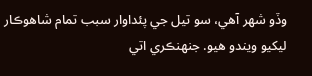وڏو شهر آهي، سو تيل جي پئداوار سبب تمام شاهوڪار ليکيو ويندو هيو. جنھنڪري اتي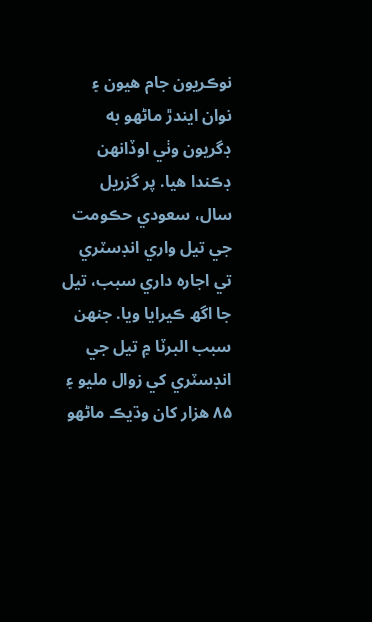نوڪريون جام هيون ۽ نوان ايندڙ ماڻهو به ڊگريون وٺي اوڏانهن ڊڪندا هيا. پر گزريل سال، سعودي حڪومت جي تيل واري انڊسٽري تي اجاره داري سبب، تيل جا اگھ ڪيرايا ويا. جنهن سبب البرٽا ۾ تيل جي انڊسٽري کي زوال مليو ۽ ۸۵ هزار کان وڌيڪ ماڻهو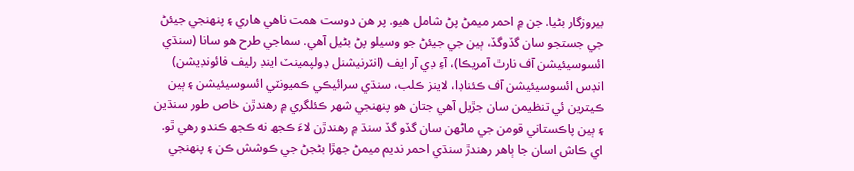بيروزگار بڻيا. جن ۾ احمر ميمڻ پڻ شامل هيو. پر هن دوست همت ناهي هاري ۽ پنهنجي جيئڻ جي جستجو سان گڏوگڏ، ٻين جي جيئڻ جو وسيلو پڻ بڻيل آهي. سماجي طرح هو سانا (سنڌي ائسوسيئيشن آف نارٿ آمريڪا)، آءِ ڊي آر ايف (انٽرنيشنل ڊولپمينٽ اينڊ رليف فائونڊيشن) انڊس ائسوسيئيشن آف ڪئناڊا، لاينز ڪلب، سنڌي سرائيڪي ڪميونٽي ائسوسيئيشن ۽ ٻين ڪيترين ئي تنظيمن سان جڙيل آهي جتان هو پنهنجي شهر ڪئلگري ۾ رهندڙن خاص طور سنڌين ۽ ٻين پاڪستاني قومن جي ماڻهن سان گڏو گڏ سنڌ ۾ رهندڙن لاءَ ڪجھ نه ڪجھ ڪندو رهي ٿو. اي ڪاش اسان جا ٻاهر رهندڙ سنڌي احمر نديم ميمڻ جهڙا بڻجڻ جي ڪوشش ڪن ۽ پنهنجي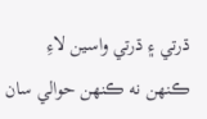ڌرتي ۽ ڌرتي واسين لاءِ ڪنهن نه ڪنهن حوالي سان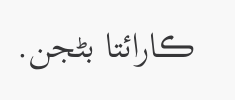ڪارائتا بڻجن.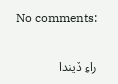No comments:

راءِ ڏيندا